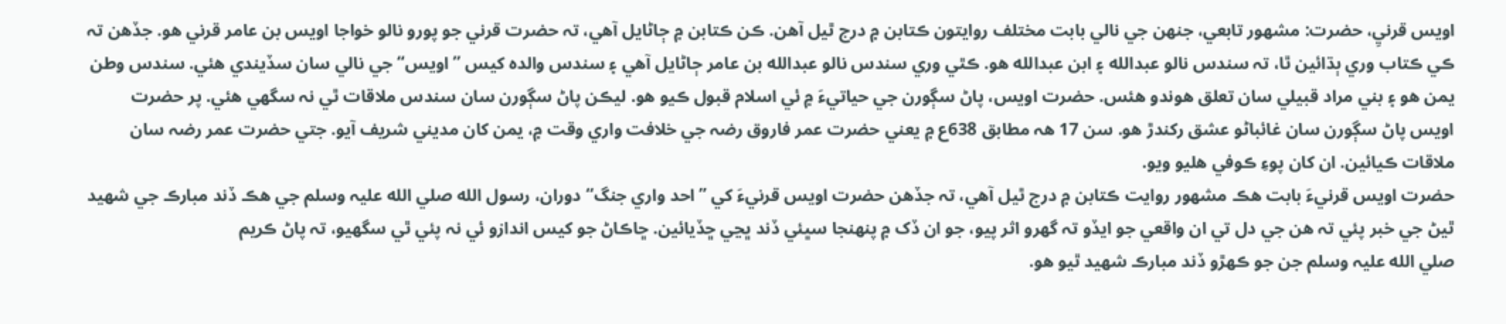اويس قرنيِ، حضرت: مشھور تابعي، جنهن جي نالي بابت مختلف روايتون ڪتابن ۾ درج ٿيل آهن. ڪن ڪتابن ۾ ڄاڻايل آهي، تہ حضرت قرني جو پورو نالو خواجا اويس بن عامر قرني هو. جڏهن تہ ڪي ڪتاب وري ٻڌائين ٿا، تہ سندس نالو عبدالله ۽ ابن عبدالله هو. ڪٿي وري سندس نالو عبدالله بن عامر ڄاڻايل آهي ۽ سندس والدہ کيس ”اويس“ جي نالي سان سڏيندي هئي. سندس وطن يمن هو ۽ بني مراد قبيلي سان تعلق هوندو هئس. حضرت اويس، پاڻ سڳورن جي حياتيءَ ۾ ئي اسلام قبول ڪيو هو. ليڪن پاڻ سڳورن سان سندس ملاقات ٿي نہ سگهي هئي. پر حضرت اويس پاڻ سڳورن سان غائباڻو عشق رکندڙ هو. سن 17 ھہ مطابق 638ع ۾ يعني حضرت عمر فاروق رضہ جي خلافت واري وقت ۾، يمن کان مديني شريف آيو. جتي حضرت عمر رضہ سان ملاقات ڪيائين. ان کان پوءِ ڪوفي هليو ويو.
حضرت اويس قرنيءَ بابت هڪ مشھور روايت ڪتابن ۾ درج ٿيل آهي، تہ جڏهن حضرت اويس قرنيءَ کي ”احد واري جنگ“ دوران، رسول الله صلي الله عليہ وسلم جي هڪ ڏند مبارڪ جي شھيد ٿيڻ جي خبر پئي تہ هن جي دل تي ان واقعي جو ايڏو تہ گهرو اثر پيو، جو ان ڏک ۾ پنهنجا سڀئي ڏند ڀڃي ڇڏيائين. ڇاڪاڻ جو کيس اندازو ئي نہ پئي ٿي سگهيو، تہ پاڻ ڪريم
صلي الله عليہ وسلم جن جو ڪهڙو ڏند مبارڪ شھيد ٿيو هو.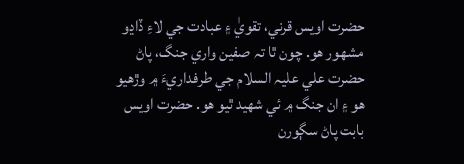حضرت اويس قرني، تقويٰ ۽ عبادت جي لاءِ ڏاڍو مشھور هو. چون ٿا تہ صفين واري جنگ، پاڻ حضرت علي عليہ السلام جي طرفداريءَ ۾ وڙهيو هو ۽ ان جنگ ۾ ئي شھيد ٿيو هو. حضرت اويس بابت پاڻ سڳورن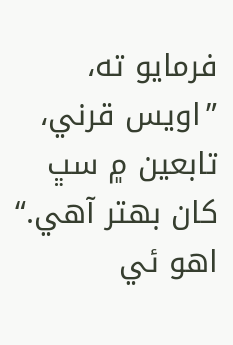فرمايو ته، ”اويس قرني، تابعين ۾ سڀ کان بهتر آهي.“ اهو ئي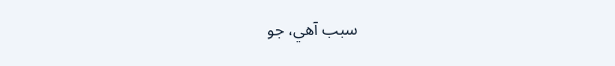سبب آهي، جو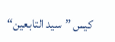کيس ”سيد التابعين“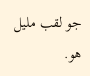جو لقب مليل هو.